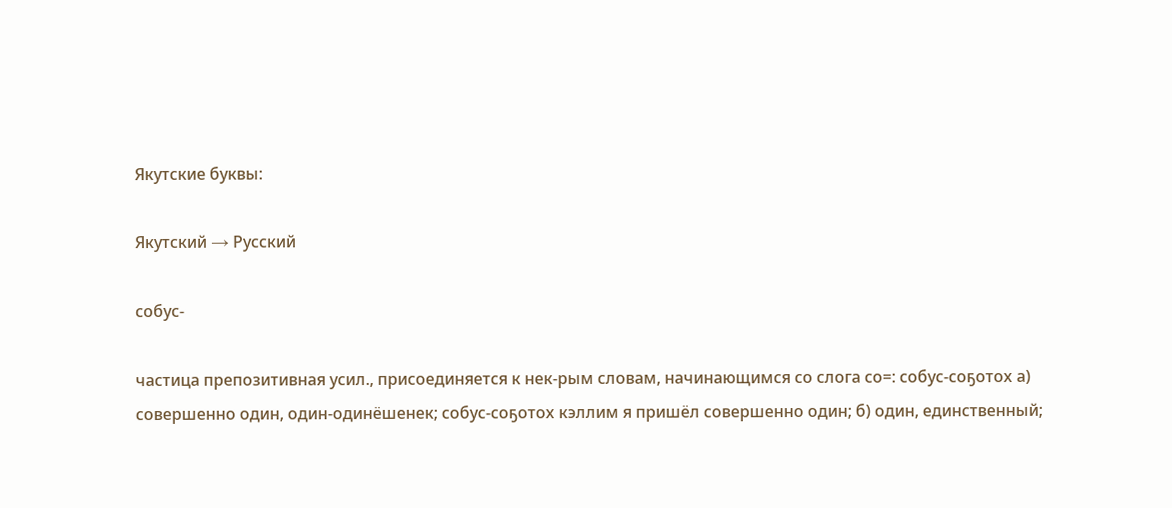Якутские буквы:

Якутский → Русский

собус-

частица препозитивная усил., присоединяется к нек-рым словам, начинающимся со слога со=: собус-соҕотох а) совершенно один, один-одинёшенек; собус-соҕотох кэллим я пришёл совершенно один; б) один, единственный;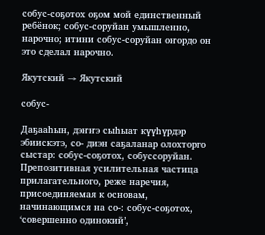собус-соҕотох оҕом мой единственный ребёнок; собус-соруйан умышленно, нарочно; итини собус-соруйан оҥордо он это сделал нарочно.

Якутский → Якутский

собус-

Даҕааһын, дэҥҥэ сыһыат күүһүрдэр эбиискэтэ, со- диэн саҕаланар олохторго сыстар: собус-соҕотох, собуссоруйан. Препозитивная усилительная частица прилагательного, реже наречия, присоединяемая к основам, начинающимся на со-: собус-соҕотох, ‘совершенно одинокий’,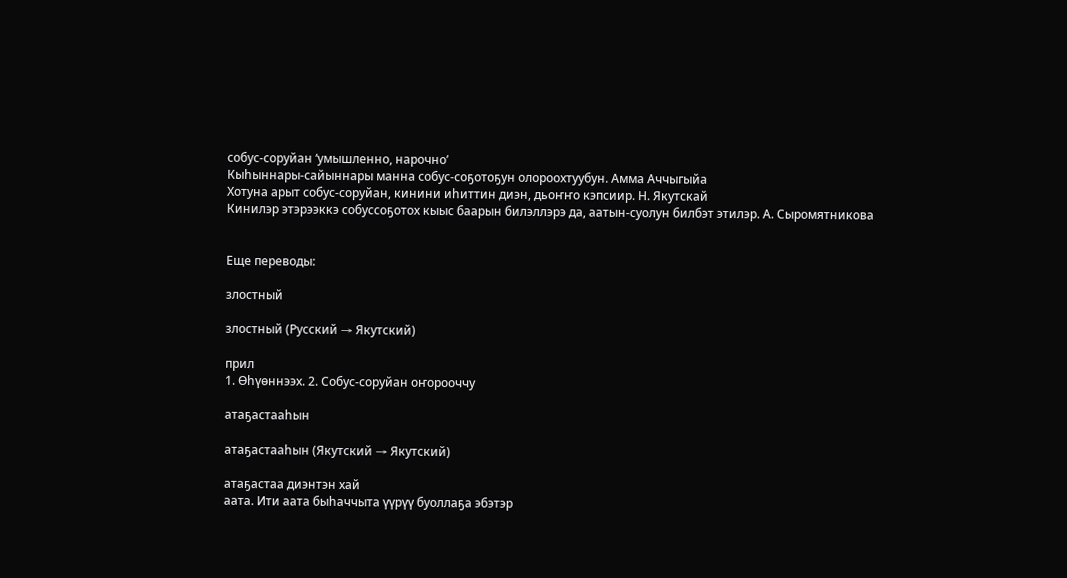собус-соруйан ‘умышленно, нарочно’
Кыһыннары-сайыннары манна собус-соҕотоҕун олороохтуубун. Амма Аччыгыйа
Хотуна арыт собус-соруйан, кинини иһиттин диэн, дьоҥҥо кэпсиир. Н. Якутскай
Кинилэр этэрээккэ собуссоҕотох кыыс баарын билэллэрэ да, аатын-суолун билбэт этилэр. А. Сыромятникова


Еще переводы:

злостный

злостный (Русский → Якутский)

прил
1. Өһүөннээх. 2. Собус-соруйан оҥорооччу

атаҕастааһын

атаҕастааһын (Якутский → Якутский)

атаҕастаа диэнтэн хай
аата. Ити аата быһаччыта үүрүү буоллаҕа эбэтэр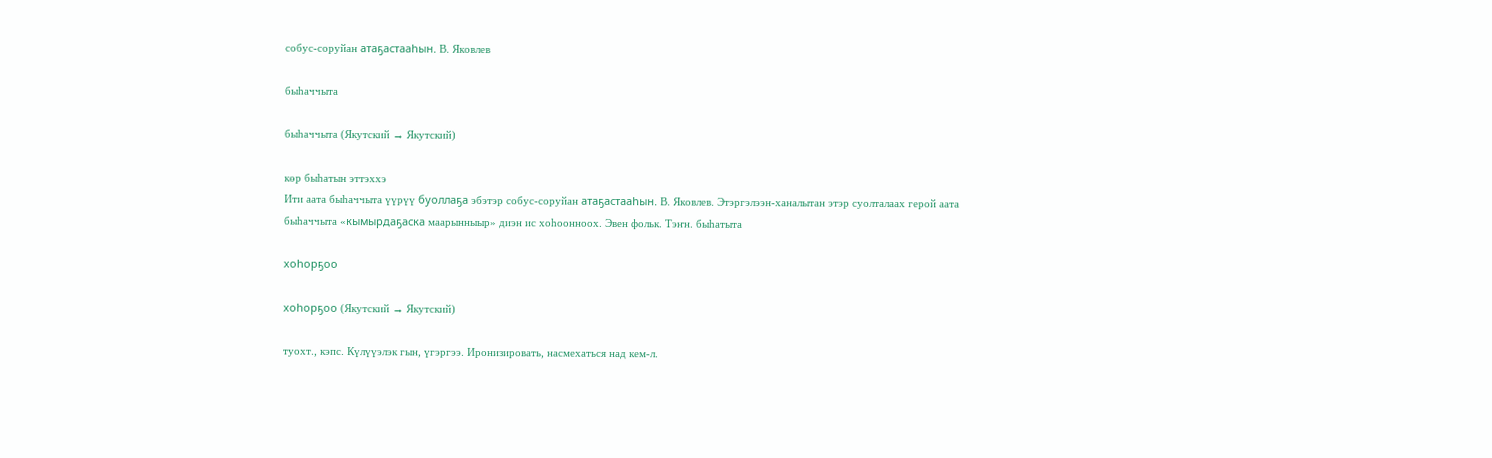собус-соруйан атаҕастааһын. В. Яковлев

быһаччыта

быһаччыта (Якутский → Якутский)

көр быһатын эттэххэ
Ити аата быһаччыта үүрүү буоллаҕа эбэтэр собус-соруйан атаҕастааһын. В. Яковлев. Этэргэлээн-ханалытан этэр суолталаах герой аата быһаччыта «кымырдаҕаска маарынныыр» диэн ис хоһоонноох. Эвен фольк. Тэҥн. быһатыта

хоһорҕоо

хоһорҕоо (Якутский → Якутский)

туохт., кэпс. Күлүүэлэк гын, үгэргээ. Иронизировать, насмехаться над кем-л.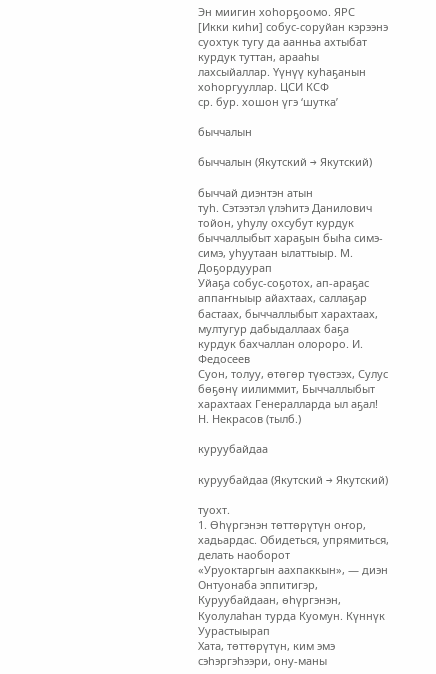Эн миигин хоһорҕоомо. ЯРС
[Икки киһи] собус-соруйан кэрээнэ суохтук тугу да аанньа ахтыбат курдук туттан, арааһы лахсыйаллар. Үүнүү куһаҕанын хоһоргууллар. ЦСИ КСФ
ср. бур. хошон үгэ ‘шутка’

быччалын

быччалын (Якутский → Якутский)

быччай диэнтэн атын
туһ. Сэтээтэл үлэһитэ Данилович тойон, уһулу охсубут курдук быччаллыбыт хараҕын быһа симэ-симэ, уһуутаан ылаттыыр. М. Доҕордуурап
Уйаҕа собус-соҕотох, ап-араҕас аппаҥныыр айахтаах, саллаҕар бастаах, быччаллыбыт харахтаах, мултугур дабыдаллаах баҕа курдук бахчаллан олороро. И. Федосеев
Суон, толуу, өтөгөр түөстээх, Сулус бөҕөнү иилиммит, Быччаллыбыт харахтаах Генералларда ыл аҕал! Н. Некрасов (тылб.)

куруубайдаа

куруубайдаа (Якутский → Якутский)

туохт.
1. Өһүргэнэн төттөрүтүн оҥор, хадьардас. Обидеться, упрямиться, делать наоборот
«Уруоктаргын аахпаккын», — диэн Онтуонаба эппитигэр, Куруубайдаан, өһүргэнэн, Куолулаһан турда Куомун. Күннүк Уурастыырап
Хата, төттөрүтүн, ким эмэ сэһэргэһээри, ону-маны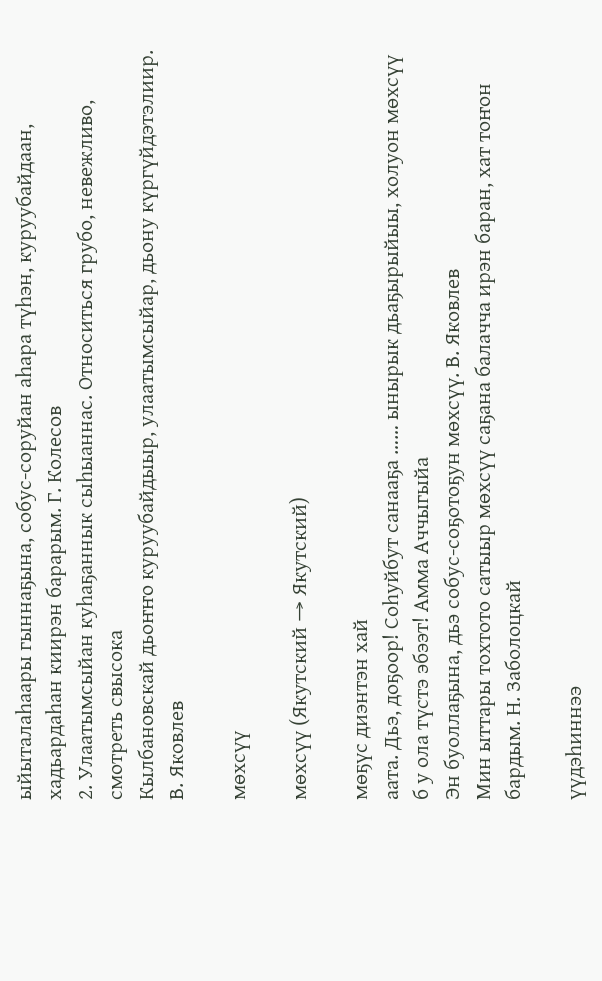ыйыталаһаары гыннаҕына, собус-соруйан аһара түһэн, куруубайдаан, хадьардаһан киирэн барарым. Г. Колесов
2. Улаатымсыйан куһаҕаннык сыһыаннас. Относиться грубо, невежливо, смотреть свысока
Кылбановскай дьоҥҥо куруубайдыыр, улаатымсыйар, дьону күргүйдэтэлиир. В. Яковлев

мөхсүү

мөхсүү (Якутский → Якутский)

мөҕүс диэнтэн хай
аата. Дьэ, доҕоор! Соһуйбут санааҕа …… ынырык дьаҕырыйыы, холуон мөхсүү б у ола түстэ эбээт! Амма Аччыгыйа
Эн буоллаҕына, дьэ собус-соҕотоҕун мөхсүү. В. Яковлев
Мин ыттары тохтото сатыыр мөхсүү саҕана балачча ирэн баран, хат тоҥон бардым. Н. Заболоцкай

үүдэһиннээ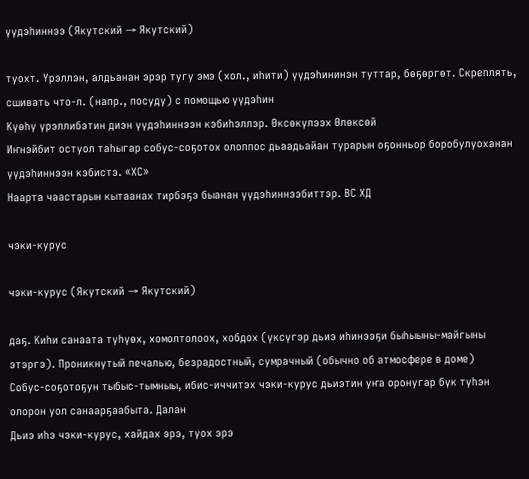үүдэһиннээ (Якутский → Якутский)

туохт. Үрэллэн, алдьанан эрэр тугу эмэ (хол., иһити) үүдэһининэн туттар, бөҕөргөт. Скреплять, сшивать что-л. (напр., посуду) с помощью үүдэһин
Күөһү үрэллибэтин диэн үүдэһиннээн кэбиһэллэр. Өксөкүлээх Өлөксөй
Иҥнэйбит остуол таһыгар собус-соҕотох олоппос дьаадьайан турарын оҕонньор боробулуоханан үүдэһиннээн кэбистэ. «ХС»
Наарта чаастарын кытаанах тирбэҕэ быанан үүдэһиннээбиттэр. ВС ХД

чэки-курус

чэки-курус (Якутский → Якутский)

даҕ. Киһи санаата түһүөх, хомолтолоох, хобдох (үксүгэр дьиэ иһинээҕи быһыыны-майгыны этэргэ). Проникнутый печалью, безрадостный, сумрачный (обычно об атмосфере в доме)
Собус-соҕотоҕун тыбыс-тымныы, ибис-иччитэх чэки-курус дьиэтин уҥа оронугар бүк түһэн олорон уол санаарҕаабыта. Далан
Дьиэ иһэ чэки-курус, хайдах эрэ, туох эрэ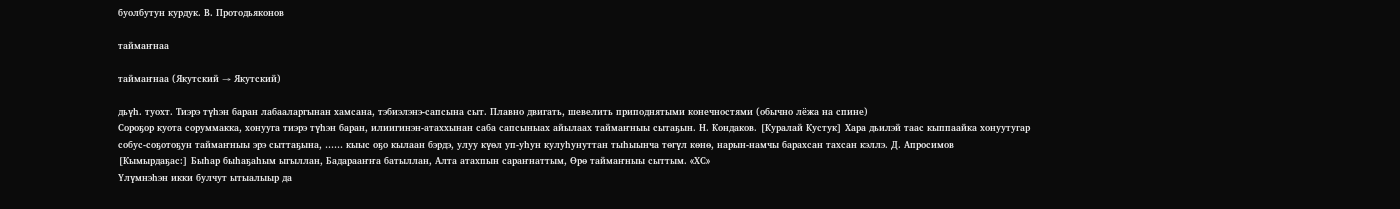буолбутун курдук. В. Протодьяконов

таймаҥнаа

таймаҥнаа (Якутский → Якутский)

дьүһ. туохт. Тиэрэ түһэн баран лабааларгынан хамсана, тэбиэлэнэ-сапсына сыт. Плавно двигать, шевелить приподнятыми конечностями (обычно лёжа на спине)
Сороҕор куота соруммакка, хонууга тиэрэ түһэн баран, илиигинэн-атаххынан саба сапсыныах айылаах таймаҥныы сытаҕын. Н. Кондаков. [Куралай Кустук] Хара дьилэй таас кыппаайка хонуутугар собус-соҕотоҕун таймаҥныы эрэ сыттаҕына, …… кыыс оҕо кылаан бэрдэ, улуу күөл уп-уһун кулуһунуттан тыһыынча төгүл көнө, нарын-намчы барахсан тахсан кэллэ. Д. Апросимов
[Кымырдаҕас:] Быһар быһаҕаһым ыгыллан, Бадарааҥҥа батыллан, Алта атахпын сараҥнаттым, Өрө таймаҥныы сыттым. «ХС»
Үлүмнэһэн икки булчут ытыалыыр да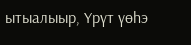ытыалыыр, Үрүт үөһэ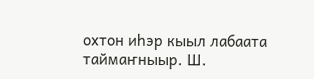охтон иһэр кыыл лабаата таймаҥныыр. Ш.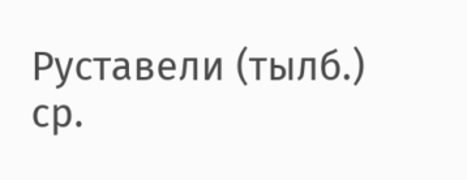Руставели (тылб.)
ср.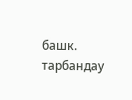башк. тарбандау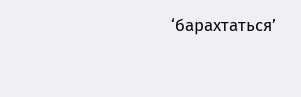‘барахтаться’